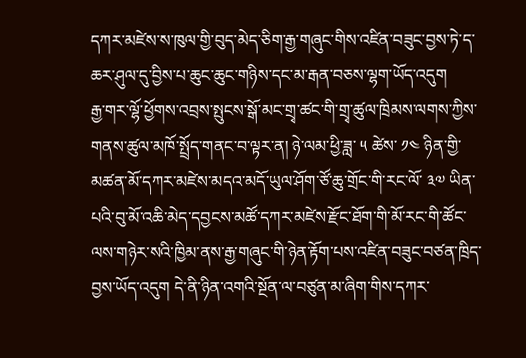དཀར་མཛེས་ས་ཁུལ་གྱི་བུད་མེད་ཅིག་རྒྱ་གཞུང་གིས་འཛིན་བཟུང་བྱས་ཏེ་ད་ཆར་ཤུལ་དུ་བྱིས་པ་ཆུང་ཆུང་གཉིས་དང་མ་རྒན་བཅས་ལྷག་ཡོད་འདུག
རྒྱ་གར་ལྷོ་ཕྱོགས་འབྲས་སྤུངས་སྒོ་མང་གྲྭ་ཚང་གི་གྲྭ་ཚུལ་ཁྲིམས་ལགས་ཀྱིས་གནས་ཚུལ་མཁོ་སྤྲོད་གནང་བ་ལྟར་ན། ཉེ་ལམ་ཕྱི་ཟླ་ ༥ ཚེས་ ༡༤ ཉིན་གྱི་མཚན་མོ་དཀར་མཛེས་མདའ་མདོ་ཡུལ་ཤོག་ཙོ་ཆུ་གྲོང་གི་རང་ལོ་ ༣༧ ཡིན་པའི་བུ་མོ་འཆི་མེད་དབྱངས་མཚོ་དཀར་མཛེས་རྫོང་ཐོག་གི་མོ་རང་གི་ཚོང་ལས་གཉེར་སའི་ཁྱིམ་ནས་རྒྱ་གཞུང་གི་ཉེན་རྟོག་པས་འཛིན་བཟུང་བཙན་ཁྲིད་བྱས་ཡོད་འདུག དེ་ནི་ཉིན་འགའི་སྔོན་ལ་བཙུན་མ་ཞིག་གིས་དཀར་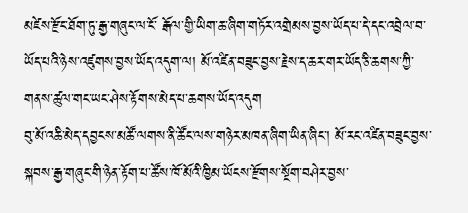མཛེས་རྫོང་ཐོག་ཏུ་རྒྱ་གཞུང་ལ་ངོ་ རྒོལ་གྱི་ཡིག་ཆ་ཞིག་གཏོར་འགྲེམས་བྱས་ཡོད་པ་དེ་དང་འབྲེལ་བ་ཡོད་པའི་ཉེས་འཛུགས་བྱས་ཡོད་འདུག་ལ། མོ་འཛིན་བཟུང་བྱས་རྗེས་ད་ཆར་གར་ཡོད་ཅི་ཆགས་ཀྱི་གནས་ཚུལ་གང་ཡང་ཤེས་རྟོགས་མེད་པ་ཆགས་ཡོད་འདུག
བུ་མོ་འཆི་མེད་དབྱངས་མཚོ་ལགས་ནི་ཚོང་ལས་གཉེར་མཁན་ཞིག་ཡིན་ཞིང་། མོ་རང་འཛིན་བཟུང་བྱས་སྐབས་རྒྱ་གཞུང་གི་ཉེན་རྟོག་པ་ཚོས་ཁོ་མོའི་ཁྱིམ་ཡོངས་རྫོགས་སྔོག་བཤེར་བྱས་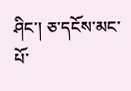ཤིང་། ཅ་དངོས་མང་པོ་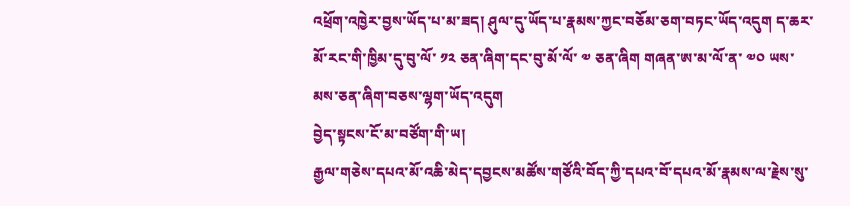འཕྲོག་འཁྱེར་བྱས་ཡོད་པ་མ་ཟད། ཤུལ་དུ་ཡོད་པ་རྣམས་ཀྱང་བཅོམ་ཅག་བཏང་ཡོད་འདུག ད་ཆར་མོ་རང་གི་ཁྱིམ་དུ་བུ་ལོ་ ༡༢ ཅན་ཞིག་དང་བུ་མོ་ལོ་ ༧ ཅན་ཞིག གཞན་ཨ་མ་ལོ་ན་ ༧༠ ཡས་མས་ཅན་ཞིག་བཅས་ལྷག་ཡོད་འདུག
བྱེད་སྟངས་ངོ་མ་བཙོག་གི་ཡ།
རྒྱལ་གཅེས་དཔའ་མོ་འཆི་མེད་དབྱངས་མཚོས་གཙོའི་བོད་ཀྱི་དཔའ་བོ་དཔའ་མོ་རྣམས་ལ་རྗེས་སུ་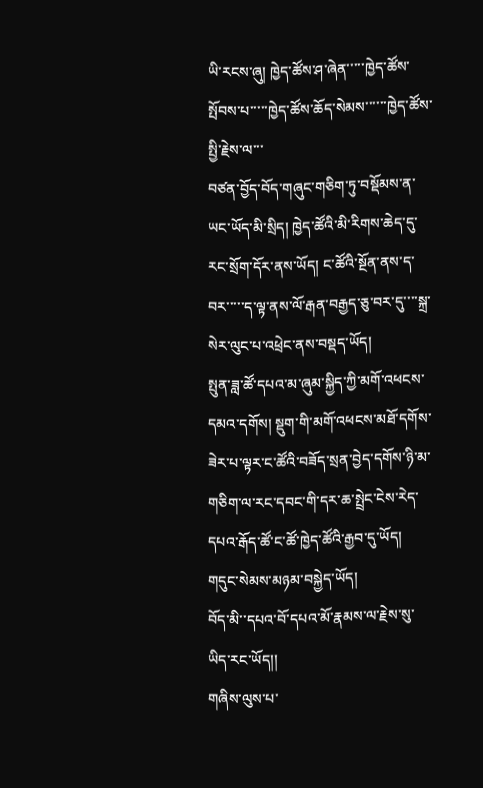ཡི་རངས་ཞུ། ཁྱེད་ཚོས་ཤ་ཞེན་་་་་ཁྱེད་ཚོས་སྤོབས་པ་་་་་ཁྱེད་ཚོས་ཆོད་སེམས་་་་་་ཁྱེད་ཚོས་སྤྱི་རྗེས་ལ་་་
བཙན་བྱོད་བོད་གཞུང་གཅིག་ཏུ་བསྡོམས་ན་ཡང་ཡོད་མི་སྲིད། ཁྱེད་ཚོའི་མི་རིགས་ཆེད་དུ་རང་སྲོག་དོར་ནས་ཡོད། ང་ཚོའི་སྔོན་ནས་ད་བར་་་་་ད་ལྟ་ནས་ལོ་རྒན་བརྒྱད་ཅུ་བར་དུ་་་་སྐྲ་སེར་ལུང་པ་འཕྲེང་ནས་བསྡད་ཡོད།
སྤུན་ཟླ་ཚོ་དཔའ་མ་ཞུམ་སྐྱིད་ཀྱི་མགོ་འཕངས་དམའ་དགོས། སྡུག་གི་མགོ་འཕངས་མཐོ་དགོས་ཟེར་པ་ལྟར་ང་ཚོའི་བཟོད་སྲན་བྱེད་དགོས་ཉི་མ་གཅིག་ལ་རང་དབང་གི་དར་ཆ་སྤྲེང་ངེས་རེད་དཔའ་རྒོད་ཚོ་ང་ཚོ་ཁྱེད་ཚོའི་རྒྱབ་དུ་ཡོད།
གདུང་སེམས་མཉམ་བསྐྱེད་ཡོད།
བོད་མི་་དཔའ་བོ་དཔའ་མོ་རྣམས་ལ་རྗེས་སུ་ཡིད་རང་ཡོད།།
གཞིས་ལུས་པ་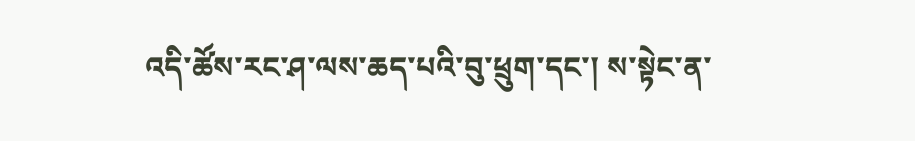འདི་ཚོས་རང་ཤ་ལས་ཆད་པའི་བུ་ཕྲུག་དང་། ས་སྟེང་ན་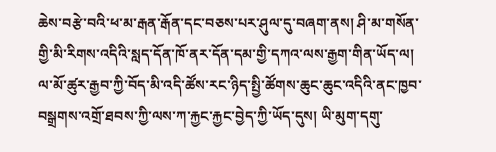ཆེས་བརྩེ་བའི་ཕ་མ་རྒན་རྒོན་དང་བཅས་པར་ཤུལ་དུ་བཞག་ནས། ཤི་མ་གསོན་གྱི་མི་རིགས་འདིའི་སླད་དོན་ཁོ་ནར་དོན་དམ་གྱི་དཀའ་ལས་རྒྱག་གིན་ཡོད་ལ། ལ་མོ་ཚུར་རྒྱབ་ཀྱི་བོད་མི་འདི་ཚོས་རང་ཉིད་སྤྱི་ཚོགས་ཆུང་ཆུང་འདིའི་ནང་ཁྱབ་བསྒྲགས་འགྲོ་ཐབས་ཀྱི་ལས་ཀ་རྐྱང་རྐྱང་བྱེད་ཀྱི་ཡོད་དུས། ཡི་མུག་དགུ་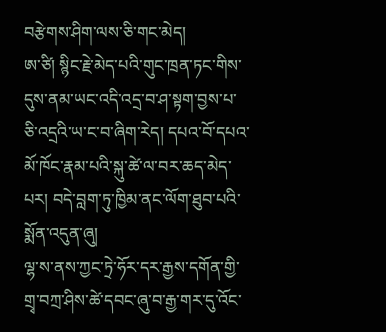བརྩེགས་ཤིག་ལས་ཅི་གང་མེད།
ཨ་ཙི། སྙིང་རྗེ་མེད་པའི་གུང་ཁྲན་ཏང་གིས་དུས་ནམ་ཡང་འདི་འདྲ་བ་ཤ་སྟག་བྱས་པ་ཅི་འདྲའི་ཡ་ང་བ་ཞིག་རེད། དཔའ་བོ་དཔའ་མོ་ཁོང་རྣམ་པའི་སྐུ་ཚེ་ལ་བར་ཆད་མེད་པར། བདེ་བླག་ཏུ་ཁྱིམ་ནང་ལོག་ཐུབ་པའི་སྨོན་འདུན་ཞུ།
ལྷ་ས་ནས་ཀྱང་ཏྲེ་ཧོར་དར་རྒྱས་དགོན་གྱི་གྲྭ་བཀྲ་ཤིས་ཚེ་དབང་ཞུ་བ་རྒྱ་གར་དུ་འོང་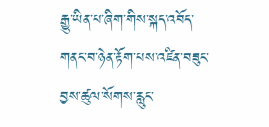རྒྱུ་ཡིན་པ་ཞིག་གིས་སྐད་འབོད་གནང་བ་ཉེན་རྟོག་པས་འཛིན་བཟུང་བྱས་ཚུལ་སོགས་རླུང་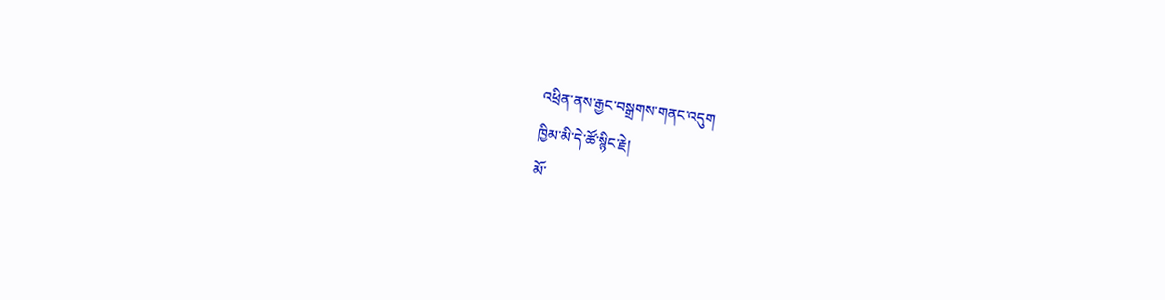འཕྲིན་ནས་རྒྱང་བསྒྲགས་གནང་འདུག
ཁྱིམ་མི་དེ་ཚོ་སྙིང་རྗེ།
མོ་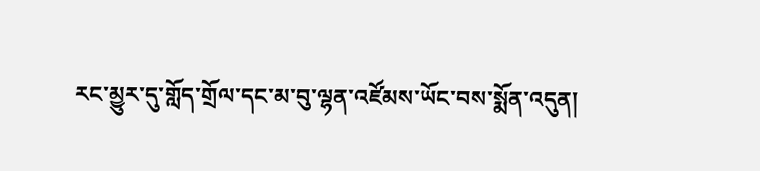རང་མྱུར་དུ་གློད་གྲོལ་དང་མ་བུ་ལྷན་འཛོམས་ཡོང་བས་སྨོན་འདུན།